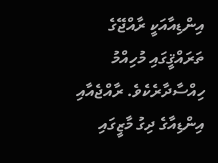އިންޑިއާއަކީ ރާއްޖޭގެ ތަރައްޤީގައި މުހިއްމު ހިއްސާދާރެކެވެ. ރާއްޖެއާއި އިންޑިއާގެ ދިގު މާޒީގައި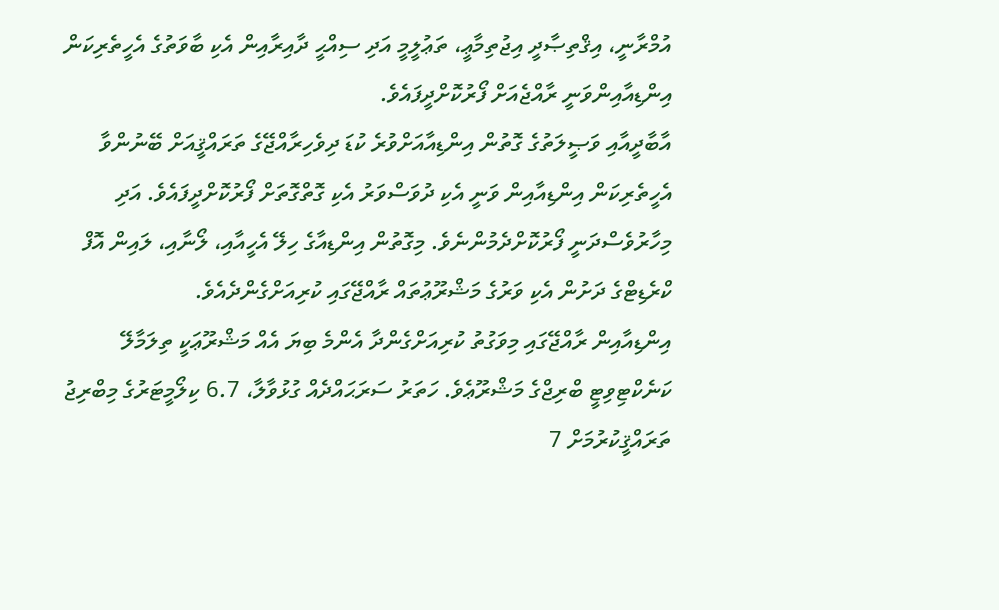އުމްރާނީ، އިޤްތިޞާދީ އިޖުތިމާޢީ، ތަޢުލީމީ އަދި ސިއްޙީ ދާއިރާއިން އެކި ބާވަތުގެ އެހީތެރިކަން އިންޑިއާއިންވަނީ ރާއްޖެއަށް ފޯރުކޮށްދީފައެވެ.
އާބާދީއާއި ވަޞީލަތުގެ ގޮތުން އިންޑިއާއަށްވުރެ ކުޑަ ދިވެހިރާއްޖޭގެ ތަރައްޤީއަށް ބޭނުންވާ އެހީތެރިކަން އިންޑިއާއިން ވަނީ އެކި ދުވަސްވަރު އެކި ގޮތްގޮތަށް ފޯރުކޮށްދީފައެވެ. އަދި މިހާރުވެސްދަނީ ފޯރުކޮށްދެމުންނެވެ. މިގޮތުން އިންޑިއާގެ ހިލޭ އެހީއާއި، ލޯނާއި، ލައިން އޮފް ކްރެޑިޓްގެ ދަށުން އެކި ވަރުގެ މަޝްރޫޢުތައް ރާއްޖޭގައި ކުރިއަށްގެންދެއެވެ.
އިންޑިއާއިން ރާއްޖޭގައި މިވަގުތު ކުރިއަށްގެންދާ އެންމެ ބިޔަ އެއް މަޝްރޫޢަކީ ތިލަމާލޭ ކަނެކްޓިވިޓީ ބްރިޖްގެ މަޝްރޫޢެވެ. ހަތަރު ސަރަޙައްދެއް ގުޅުވާލާ، 6.7 ކިލޯމީޓަރުގެ މިބްރިޖު ތަރައްޤީކުރުމަށް 7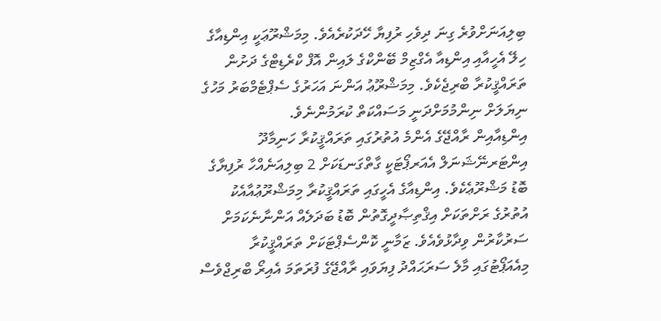ބިލިއަނަށްވުރެ ގިނަ ދިވެހި ރުފިޔާ ހޭދަކުރެއެވެ. މިމަޝްރޫޢަކީ އިންޑިއާގެ ހިލޭ އެހީއާއި އިންޑިއާ އެގްޒިމް ބޭންކްގެ ލައިން އޮފް ކްރެޑިޓްގެ ދަށުން ތަރައްޤީކުރާ ބްރިޖެކެވެ. މިމަޝްރޫޢު އަންނަ އަހަރުގެ ސެޕްޓެމްބަރު މަހުގެ ނިޔަލަށް ނިންމުމަށްދަނީ މަސައްކަތް ކުރަމުންނެވެ.
އިންޑިއާއިން ރާއްޖޭގެ އެންމެ އުތުރުގައި ތަރައްޤީކުރާ ހަނިމާދޫ އިންޓަރނޭޝަނަލް އެއަރޕޯޓަކީ ގާތްގަނޑަކަށް 2 ބިލިއަނެއްހާ ރުފިޔާގެ ބޮޑު މަޝްރޫޢެކެވެ. އިންޑިއާގެ އެހީގައި ތަރައްޤީކުރާ މިމަޝްރޫޢުއާއެކު އުތުރުގެ ރަށްތަކަށް އިޤްތިޞާދީގޮތުން ބޮޑު ބަދަލެއް އަންނާނެކަމަށް ސަރުކާރުން ވިދާޅުވެއެވެ. ޒަމާނީ ކޮންސެޕްޓަކަށް ތަރައްޤީކުރާ މިއެއަޕޯޓުގައި މާލެ ސަރަޙައްދު ފިޔަވައި ރާއްޖޭގެ ފުރަތަމަ އެއިރޯ ބްރިޖްވެސް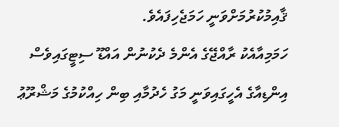ޤާއިމުކުރުމަށްވަނީ ހަމަޖެހިފައެވެ.
ހަމަމިއާއެކު ރާއްޖޭގެ އެންމެ ދެކުނުން އައްޑޫ ސިޓީގައިވެސް އިންޑިއާގެ އެހީގައިވަނީ މަގު ހެދުމާއި ބިން ހިއްކުމުގެ މަޝްރޫޢު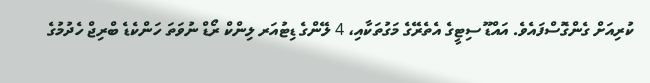ކުރިއަށް ގެންގޮސްފައެވެ. އައްޑޫ ސިޓީގެ އެތެރޭގެ މަގުތަކާއި، 4 ލޭންގެ ޑިޓުއަރ ލިންކް ރޯޑް ނުވަތަ ހަންކެޑެ ބްރިޖް ހެދުމުގެ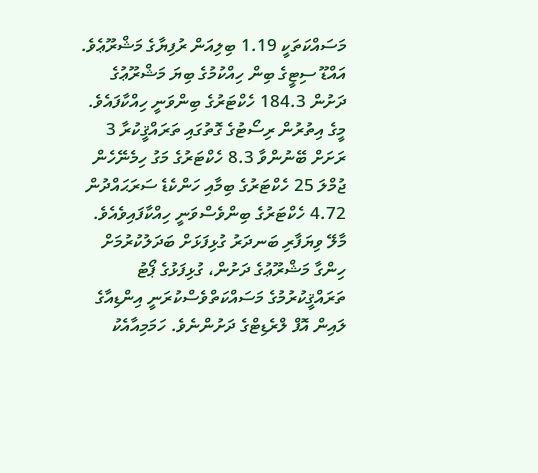މަސައްކަތަކީ 1.19 ބިލިއަން ރުފިޔާގެ މަޝްރޫޢެވެ. އައްޑޫ ސިޓީގެ ބިން ހިއްކުމުގެ ބިޔަ މަޝްރޫޢުގެ ދަށުން 184.3 ހެކްޓަރުގެ ބިންވަނީ ހިއްކާފައެވެ. މީގެ އިތުރުން ރިސޯޓުގެ ގޮތުގައި ތަރައްޤީކުރާ 3 ރަށަށް ބޭނުންވާ 8.3 ހެކްޓަރުގެ މަގު ހިމެނޭހެން ޖުމްލަ 25 ހެކްޓަރުގެ ބިމާއި ހަންކެޑެ ސަރަޙައްދުން 4.72 ހެކްޓަރުގެ ބިންވެސްވަނީ ހިއްކާފައިވެއެވެ.
މާލޭ ވިޔަފާރި ބަނދަރު ގުޅިފަޅަށް ބަދަލުކުރުމަށް ހިންގާ މަޝްރޫޢުގެ ދަށުން، ގުޅިފަޅުގެ ޕޯޓު ތަރައްޤީކުރުމުގެ މަސައްކަތްވެސްކުރަނީ އިންޑިއާގެ ލައިން އޮފް ލްރެޑިޓްގެ ދަށުންނެވެ. ހަމަމިއާއެކު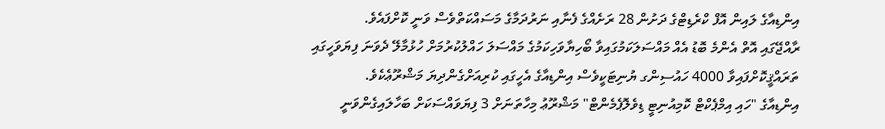އިންޑިއާގެ ލައިން އޮފް ކްރެޑިޓްގެ ދަށުން 28 ރަށެއްގެ ފެނާއި ނަރުދަމާގެ މަސައްކަތްވެސް ވަނީ ކޮށްފައެވެ.
ރާއްޖޭގައި އޮތް އެންމެ ބޮޑު އެއް މައްސަލަކަމުގައިވާ ބޯހިޔާވަހިކަމުގެ މައްސަލަ ހައްލުކުރުމަށް ހުޅުމާލޭ ދެވަނަ ފިޔަވަހީގައި ތަރައްޤީކޮށްފައިވާ 4000 ހައުސިންގ ޔުނިޓަކީވެސް އިންޑިއާގެ އެހީގައި ކުރިއަށްގެންދިޔަ މަޝްރޫޢެކެވެ.
އިންޑިއާގެ "ހައި އިމްޕެކްޓް ކޮމިއުނިޓީ ޑިވެލޮޕެމެންޓް" މަޝްރޫޢު މިހާތަނަށް 3 ފިޔަވައްސަކަށް ބަހާލައިގެންވަނީ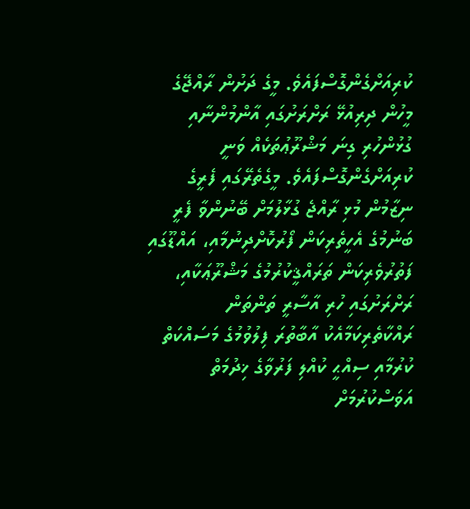ކުރިއަށްގެންގޮސްފައެވެ. މީގެ ދަށުން ރާއްޖޭގެ މީހުން ދިރިއުޅޭ ރަށްރަށުގައި އާންމުންނާއި ގުޅުންހުރި ގިނަ މަޝްރޫޢުތަކެއް ވަނީ ކުރިއަށްގެންގޮސްފައެވެ. މީގެތެރޭގައި ފެރީގެ ނިޒާމުން މުޅި ރާއްޖެ ގުޅާލުމަށް ބޭނުންވާ ފެރީ ބަނުމުގެ އެހީތެރިކަން ފޯރުކޮށްދިނުމާއި، އައްޑޫގައި ފަތުރުވެރިކަން ތަރައްޤީކުރުމުގެ މަޝްރޫޢަކާއި، ރަށްރަށުގައި ހުރި އާސާރީ ތަންތަން ރައްކާތެރިކަމާއެކު އާބާތުރަ ފިލުވުމުގެ މަސައްކަތް ކުރުމާއި ސިއްޙީ ކުއްލި ފަރުވާގެ ޚިދުމަތް އަވަސްކުރުމަށް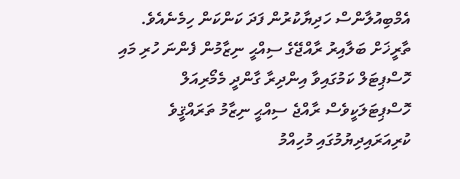އެމްބިއުލާންސް ހަދިޔާކުރުން ފަދަ ކަންކަން ހިމެނެއެވެ.
ތާރީޚަށް ބަލާއިރު ރާއްޖޭގެ ސިއްޙީ ނިޒާމުން ފެންނަ ހުރި މައި ހޮސްޕިޓަލް ކަމުގައިވާ އިންދިރާ ގާންދީ މެމޯރިއަލް ހޮސްޕިޓަލަކީވެސް ރާއްޖެ ސިއްޙީ ނިޒާމު ތަރައްޤީވެ ކުރިއަރައިދިޔުމުގައި މުހިއްމު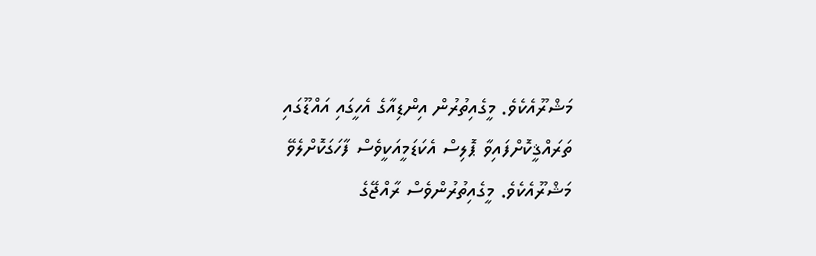މަޝްރޫއެކެވެ. މީގެއިތުރުން އިންޑިއާގެ އެހީގައި އައްޑޫގައި ތަރައްޤީކޮށްފައިވާ ޕޮލިސް އެކަޑަމީއަކީވެސް ފާހަގަކޮށްލެވޭ މަޝްރޫއެކެވެ. މީގެއިތުރުންވެސް ރާއްޖޭގެ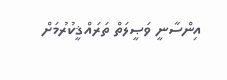އިންސާނީ ވަޞީލަތް ތަރައްޤީކުރުމަށް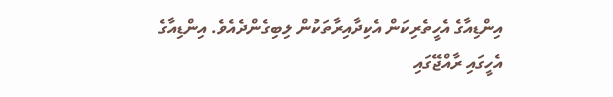އިންޑިއާގެ އެހީތެރިކަން އެކިދާއިރާތަކުން ލިބިގެންދެއެވެ. އިންޑިއާގެ އެހީގައި ރާއްޖޭގައި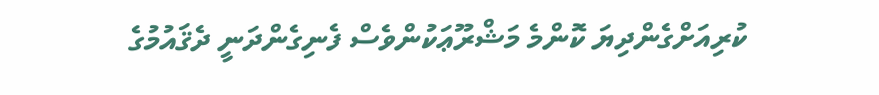ކުރިއަށްގެންދިޔަ ކޮންމެ މަޝްރޫޢަކުންވެސް ފެނިގެންދަނީ ދެޤައުމުގެ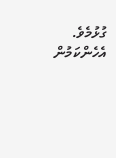ގުޅުމެވެ. އެހެންކަމުން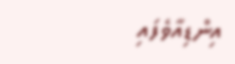އިންޑިއާވެފައި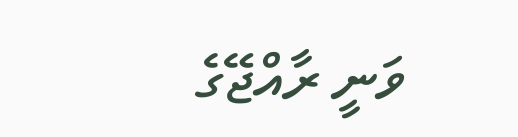ވަނީ ރާއްޖޭގެ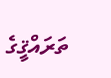ތަރައްޤީގެ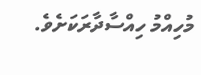މުހިއްމު ހިއްސާދާރަކަށެވެ.